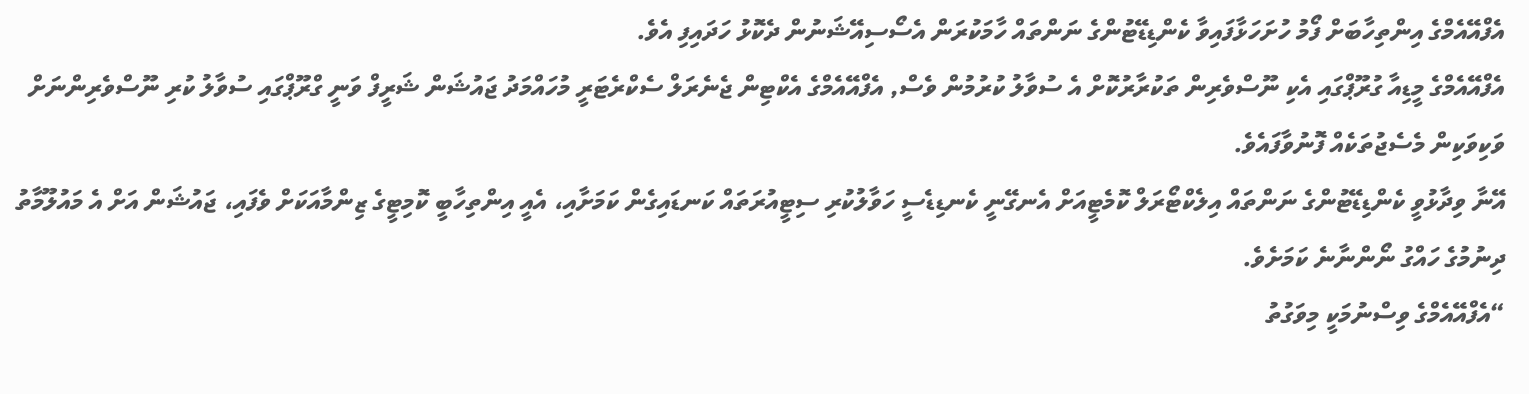އެފްއޭއެމްގެ އިންތިހާބަށް ފޯމު ހުށަހަޅާފައިވާ ކެންޑިޑޭޓުންގެ ނަންތައް ހާމަކުރަން އެސޯސިއޭޝަނުން ދެކޮޅު ހަދައިފި އެވެ.
އެފްއޭއެމްގެ މީޑިއާ ގުރޫޕްގައި އެކި ނޫސްވެރިން ތަކުރާރުކޮށް އެ ސުވާލު ކުރުމުން ވެސް, އެފްއޭއެމްގެ އެކްޓިން ޖެނެރަލް ސެކްރެޓަރީ މުހައްމަދު ޖައުޝަން ޝަރީފް ވަނީ ގްރޫޕްގައި ސުވާލު ކުރި ނޫސްވެރިންނަށް ވަކިވަކިން މެސެޖުތަކެއް ފޮނުވާފައެވެ.
އޭނާ ވިދާޅުވީ ކެންޑިޑޭޓުންގެ ނަންތައް އިލެކްޓޯރަލް ކޮމެޓީއަށް އެނގޭނީ ކެނޑިޑެސީ ހަވާލުކުރި ސިޓީއުރަތައް ކަނޑައިގެން ކަމަށާއި، އެއީ އިންތިހާބީ ކޮމިޓީގެ ޒިންމާއަކަށް ވެފައި، ޖައުޝަން އަށް އެ މައުލޫމާތު ދިނުމުގެ ހައްގު ނޯންނާނެ ކަމަށެވެ.
“އެފްއޭއެމްގެ ވިސްނުމަކީ މިވަގުތު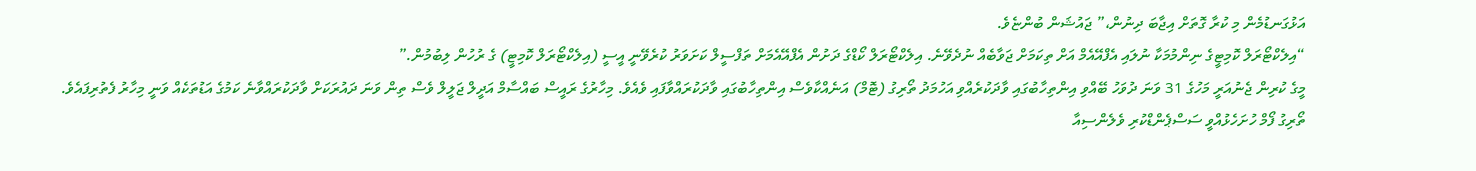އަޅުގަނޑުމެން މި ކުރާ ގޮތަށް އިޖާބަ ދިނުން،” ޖައުޝަން ބުންޏެވެ.
“އިލެކްޓޯރަލް ކޮމިޓީގެ ނިންމުމަކާ ނުލައި އެފްއޭއެމް އަށް ތިކަމަށް ޖަވާބެއް ނުދެވޭނެ. އިލެކްޓޯރަލް ކޯޑްގެ ދަށުން އެފްއޭއެމަށް ތަފްސީލް ކަށަވަރު ކުރެވޭނީ އީސީ (އިލެކްޓޯރަލް ކޮމިޓީ) ގެ ރުހުން ލިބުމުން.”
މީގެ ކުރިން ޖެނުއަރީ މަހުގެ 31 ވަނަ ދުވަހު ބޭއްވި އިންތިހާބުގައި ވާދަކުރެއްވި އަހުމަދު ތޯރިގު (ޓޮމް) އަނެއްކާވެސް އިންތިހާބުގައި ވާދަކުރައްވާފައި ވެއެވެ. މިހާރުގެ ރައީސް ބައްސާމް އަދީލް ޖަލީލް ވެސް ތިން ވަނަ ދައުރަކަށް ވާދަކުރައްވާނެ ކަމުގެ އަޑުތަކެއް ވަނީ މިހާރު ފެތުރިފައެވެ.
ތޯރިގު ފޯމް ހުށަހެޅުއްވީ ސަސްޕެންޑްކުރި ވެލެންސިއާ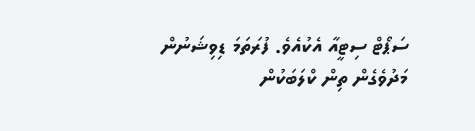ސަޕޯޓް ސިޓީއާ އެކުއެވެ. ފުރަތަމަ ޑިވިޝަނުން މަދުވެގެން ތިން ކްލަބަކުން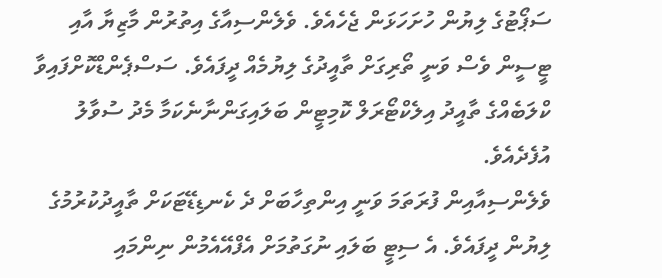ސަޕޯޓުގެ ލިޔުން ހުށަހަޅަން ޖެހެއެވެ. ވެލެންސިއާގެ އިތުރުން މާޒިޔާ އާއި ޓީސީން ވެސް ވަނީ ތޯރިގަށް ތާއީދުގެ ލިޔުމެއް ދީފައެވެ. ސަސްޕެންޑްކޮށްފައިވާ ކްލަބެއްގެ ތާއީދު އިލެކްޓޯރަލް ކޮމިޓީން ބަލައިގަންނާނެކަމާ މެދު ސުވާލު އުފެދެއެވެ.
ވެލެންސިއާއިން ފުރަތަމަ ވަނީ އިންތިހާބަށް ދެ ކެނޑިޑޭޓަކަށް ތާއީދުކުރުމުގެ ލިޔުން ދީފައެވެ. އެ ސިޓީ ބަލައި ނުގަތުމަށް އެފްއޭއެމުން ނިންމައި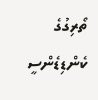ތޯރިގުގެ ކެންޑިޑެންސީ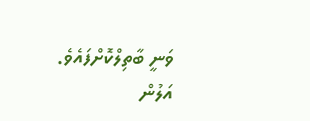ވަނީ ބާތިލްކޮށްފައެވެ. އަލުން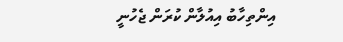އިންތިހާބު އިއުލާން ކުރަން ޖެހުނީ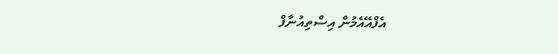އެފްއޭއެމުން އިސްތިއުނާފް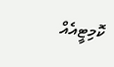ކޮމިޓީއެއް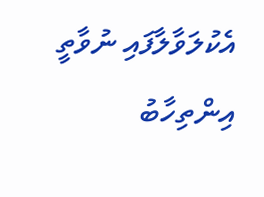އެކުލަވާލާފައި ނުވާތީ އިންތިހާބު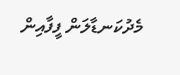މެދުކަނޑާލަން ފީފާއިން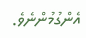އެންގުމުންނެވެ.